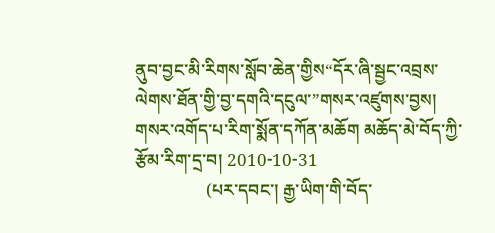ནུབ་བྱང་མི་རིགས་སློབ་ཆེན་གྱིས“དོར་ཞི་སྦྱང་འབྲས་ལེགས་ཐོན་གྱི་བྱ་དགའི་དངུལ་”གསར་འཛུགས་བྱས།
གསར་འགོད་པ་རིག་སྨོན་དཀོན་མཆོག མཆོད་མེ་བོད་ཀྱི་རྩོམ་རིག་དྲ་བ། 2010-10-31
                (པར་དབང་། རྒྱ་ཡིག་གི་བོད་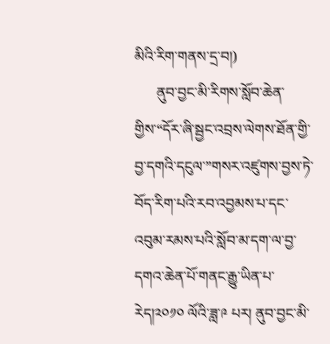མིའི་རིག་གནས་དྲ་བ།)
      ནུབ་བྱང་མི་རིགས་སློབ་ཆེན་གྱིས་“དོར་ཞི་སྦྱང་འབྲས་ལེགས་ཐོན་གྱི་བྱ་དགའི་དངུལ་”གསར་འཛུགས་བྱས་ཏེ་བོད་རིག་པའི་རབ་འབྱམས་པ་དང་འབུམ་རམས་པའི་སློབ་མ་དག་ལ་བྱ་དགའ་ཆེན་པོ་གནང་རྒྱུ་ཡིན་པ་རེད།༢༠༡༠ ལོའི་ཟླ་༩ པར། ནུབ་བྱང་མི་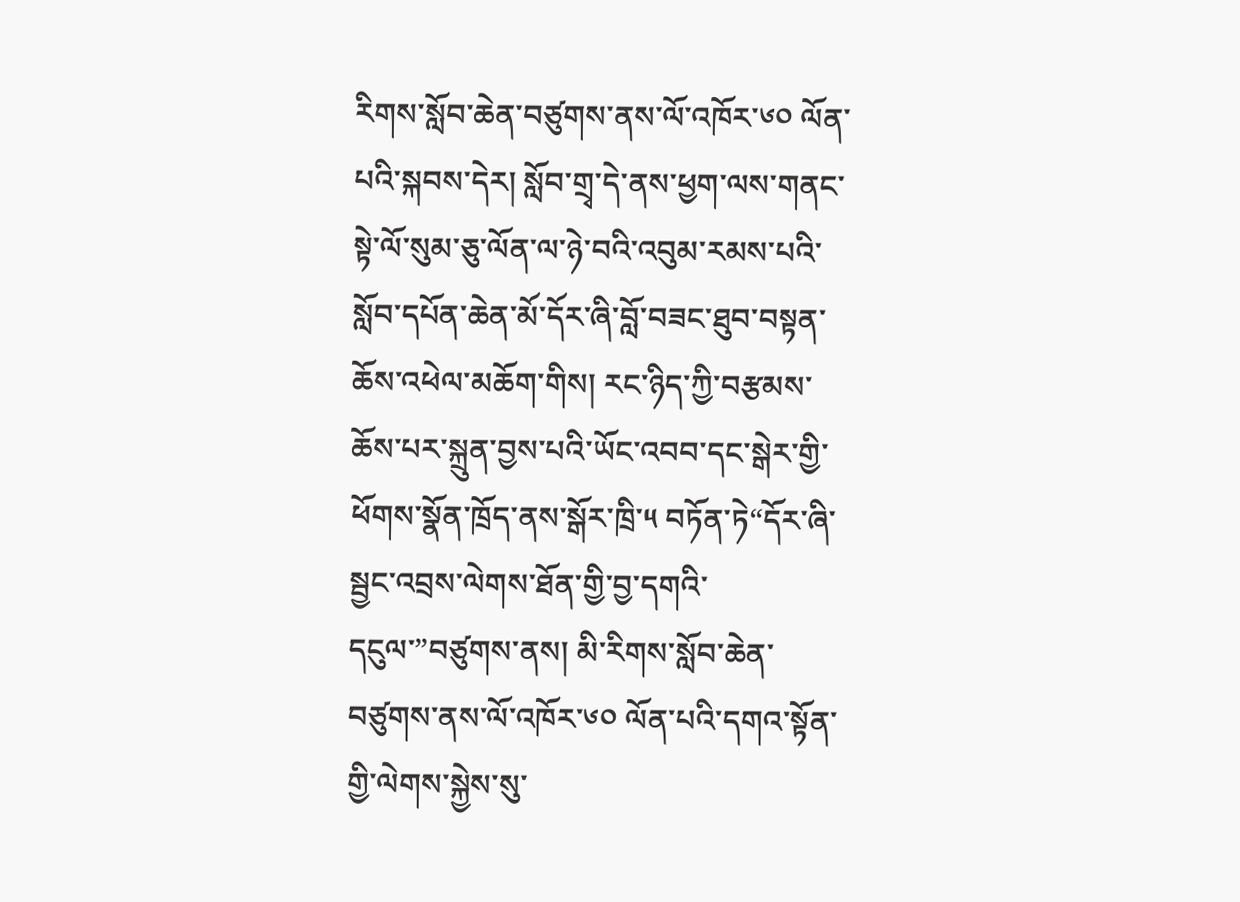རིགས་སློབ་ཆེན་བཙུགས་ནས་ལོ་འཁོར་༦༠ ལོན་པའི་སྐབས་དེར། སློབ་གྲྭ་དེ་ནས་ཕྱག་ལས་གནང་སྟེ་ལོ་སུམ་ཅུ་ལོན་ལ་ཉེ་བའི་འབུམ་རམས་པའི་སློབ་དཔོན་ཆེན་མོ་དོར་ཞི་བློ་བཟང་ཐུབ་བསྟན་ཆོས་འཕེལ་མཆོག་གིས། རང་ཉིད་ཀྱི་བརྩམས་ཆོས་པར་སྐྲུན་བྱས་པའི་ཡོང་འབབ་དང་སྒེར་གྱི་ཕོགས་སྣོན་ཁྲོད་ནས་སྒོར་ཁྲི་༥ བཏོན་ཏེ“དོར་ཞི་སྦྱང་འབྲས་ལེགས་ཐོན་གྱི་བྱ་དགའི་དངུལ་”བཙུགས་ནས། མི་རིགས་སློབ་ཆེན་བཙུགས་ནས་ལོ་འཁོར་༦༠ ལོན་པའི་དགའ་སྟོན་གྱི་ལེགས་སྐྱེས་སུ་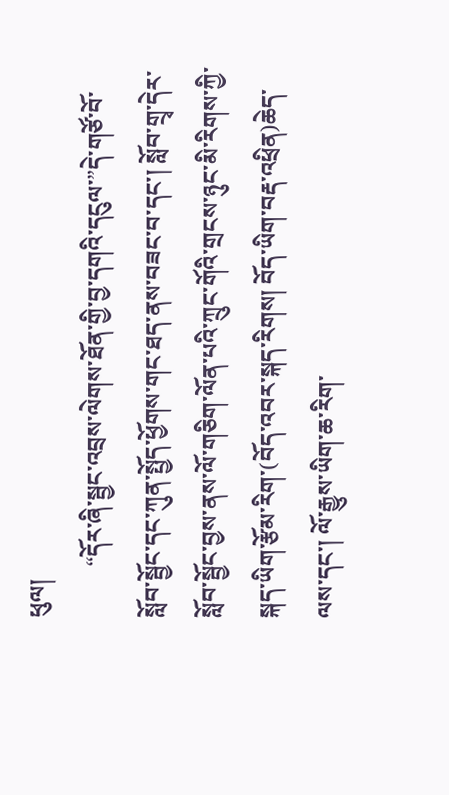ཕུལ།
         “དོར་ཞི་སྦྱང་འབྲས་ལེགས་ཐོན་གྱི་བྱ་དགའི་དངུལ་”དེ་གཙོ་བོ་སློབ་སྦྱོང་དང་ཀུན་སྤྱོད་ཕྱོགས་གང་ཐད་ནས་བཟང་བ་དང་། སློབ་གྲྭ་དེར་སློབ་སྦྱོང་བྱས་ནས་ལོ་གཅིག་ལོན་པའི་ཀྲུང་གོའི་གྲངས་ཉུང་མི་རིགས་ཀྱི་སྐད་ཡིག་རྩོམ་རིག་(བོད་འབར་སྐད་རིགས། བོད་ཡིག་བརྡ་འཕྲིན)ཆེད་ལས་དང་། ལོ་རྒྱུས་ཡིག་ཆ་རིག་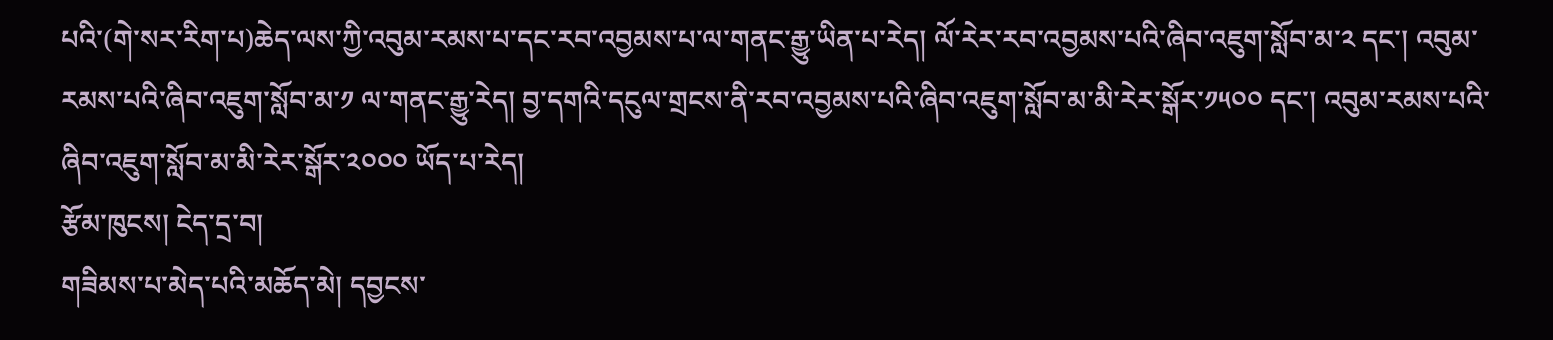པའི་(གེ་སར་རིག་པ)ཆེད་ལས་ཀྱི་འབུམ་རམས་པ་དང་རབ་འབྱམས་པ་ལ་གནང་རྒྱུ་ཡིན་པ་རེད། ལོ་རེར་རབ་འབྱམས་པའི་ཞིབ་འཇུག་སློབ་མ་༢ དང་། འབུམ་རམས་པའི་ཞིབ་འཇུག་སློབ་མ་༡ ལ་གནང་རྒྱུ་རེད། བྱ་དགའི་དངུལ་གྲངས་ནི་རབ་འབྱམས་པའི་ཞིབ་འཇུག་སློབ་མ་མི་རེར་སྒོར་༡༥༠༠ དང་། འབུམ་རམས་པའི་ཞིབ་འཇུག་སློབ་མ་མི་རེར་སྒོར་༢༠༠༠ ཡོད་པ་རེད།
རྩོམ་ཁུངས། ངེད་དྲ་བ།
གཟིམས་པ་མེད་པའི་མཆོད་མེ། དབྱངས་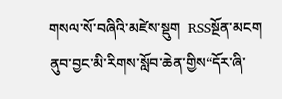གསལ་སོ་བཞིའི་མཛེས་སྡུག  RSSསྔོན་མངག
ནུབ་བྱང་མི་རིགས་སློབ་ཆེན་གྱིས“དོར་ཞི་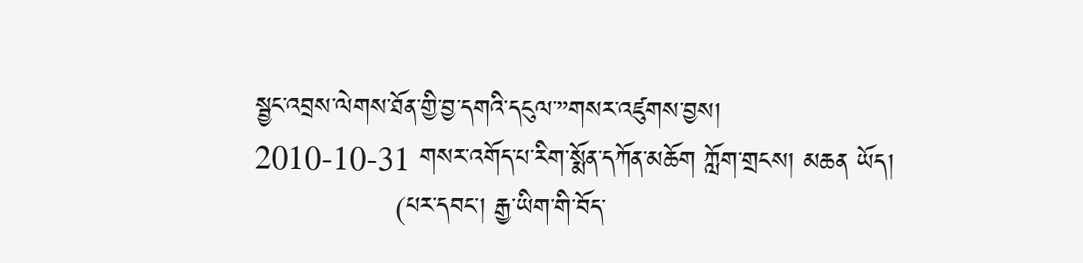སྦྱང་འབྲས་ལེགས་ཐོན་གྱི་བྱ་དགའི་དངུལ་”གསར་འཛུགས་བྱས།
2010-10-31 གསར་འགོད་པ་རིག་སྨོན་དཀོན་མཆོག ཀློག་གྲངས། མཆན ཡོད།
                (པར་དབང་། རྒྱ་ཡིག་གི་བོད་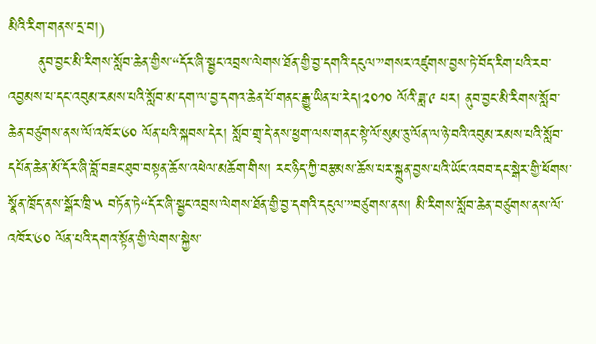མིའི་རིག་གནས་དྲ་བ།)
      ནུབ་བྱང་མི་རིགས་སློབ་ཆེན་གྱིས་“དོར་ཞི་སྦྱང་འབྲས་ལེགས་ཐོན་གྱི་བྱ་དགའི་དངུལ་”གསར་འཛུགས་བྱས་ཏེ་བོད་རིག་པའི་རབ་འབྱམས་པ་དང་འབུམ་རམས་པའི་སློབ་མ་དག་ལ་བྱ་དགའ་ཆེན་པོ་གནང་རྒྱུ་ཡིན་པ་རེད།༢༠༡༠ ལོའི་ཟླ་༩ པར། ནུབ་བྱང་མི་རིགས་སློབ་ཆེན་བཙུགས་ནས་ལོ་འཁོར་༦༠ ལོན་པའི་སྐབས་དེར། སློབ་གྲྭ་དེ་ནས་ཕྱག་ལས་གནང་སྟེ་ལོ་སུམ་ཅུ་ལོན་ལ་ཉེ་བའི་འབུམ་རམས་པའི་སློབ་དཔོན་ཆེན་མོ་དོར་ཞི་བློ་བཟང་ཐུབ་བསྟན་ཆོས་འཕེལ་མཆོག་གིས། རང་ཉིད་ཀྱི་བརྩམས་ཆོས་པར་སྐྲུན་བྱས་པའི་ཡོང་འབབ་དང་སྒེར་གྱི་ཕོགས་སྣོན་ཁྲོད་ནས་སྒོར་ཁྲི་༥ བཏོན་ཏེ“དོར་ཞི་སྦྱང་འབྲས་ལེགས་ཐོན་གྱི་བྱ་དགའི་དངུལ་”བཙུགས་ནས། མི་རིགས་སློབ་ཆེན་བཙུགས་ནས་ལོ་འཁོར་༦༠ ལོན་པའི་དགའ་སྟོན་གྱི་ལེགས་སྐྱེས་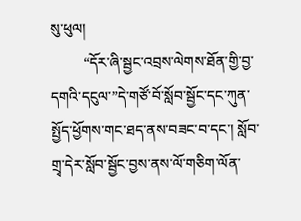སུ་ཕུལ།
         “དོར་ཞི་སྦྱང་འབྲས་ལེགས་ཐོན་གྱི་བྱ་དགའི་དངུལ་”དེ་གཙོ་བོ་སློབ་སྦྱོང་དང་ཀུན་སྤྱོད་ཕྱོགས་གང་ཐད་ནས་བཟང་བ་དང་། སློབ་གྲྭ་དེར་སློབ་སྦྱོང་བྱས་ནས་ལོ་གཅིག་ལོན་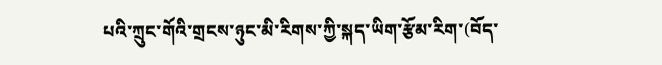པའི་ཀྲུང་གོའི་གྲངས་ཉུང་མི་རིགས་ཀྱི་སྐད་ཡིག་རྩོམ་རིག་(བོད་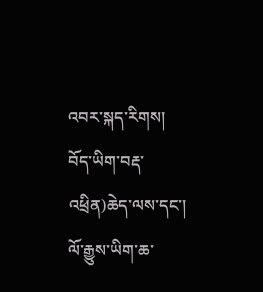འབར་སྐད་རིགས། བོད་ཡིག་བརྡ་འཕྲིན)ཆེད་ལས་དང་། ལོ་རྒྱུས་ཡིག་ཆ་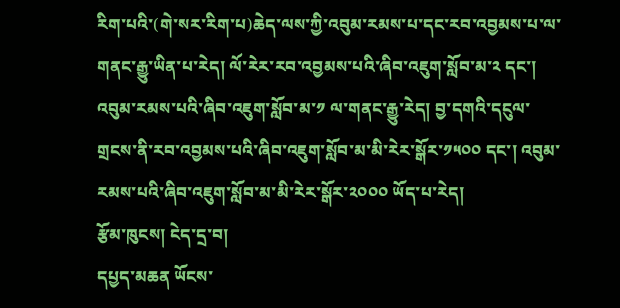རིག་པའི་(གེ་སར་རིག་པ)ཆེད་ལས་ཀྱི་འབུམ་རམས་པ་དང་རབ་འབྱམས་པ་ལ་གནང་རྒྱུ་ཡིན་པ་རེད། ལོ་རེར་རབ་འབྱམས་པའི་ཞིབ་འཇུག་སློབ་མ་༢ དང་། འབུམ་རམས་པའི་ཞིབ་འཇུག་སློབ་མ་༡ ལ་གནང་རྒྱུ་རེད། བྱ་དགའི་དངུལ་གྲངས་ནི་རབ་འབྱམས་པའི་ཞིབ་འཇུག་སློབ་མ་མི་རེར་སྒོར་༡༥༠༠ དང་། འབུམ་རམས་པའི་ཞིབ་འཇུག་སློབ་མ་མི་རེར་སྒོར་༢༠༠༠ ཡོད་པ་རེད།
རྩོམ་ཁུངས། ངེད་དྲ་བ།
དཔྱད་མཆན ཡོངས་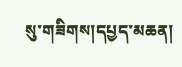སུ་གཟིགས།དཔྱད་མཆན།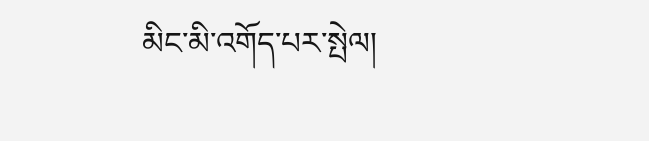མིང་མི་འགོད་པར་སྤེལ།